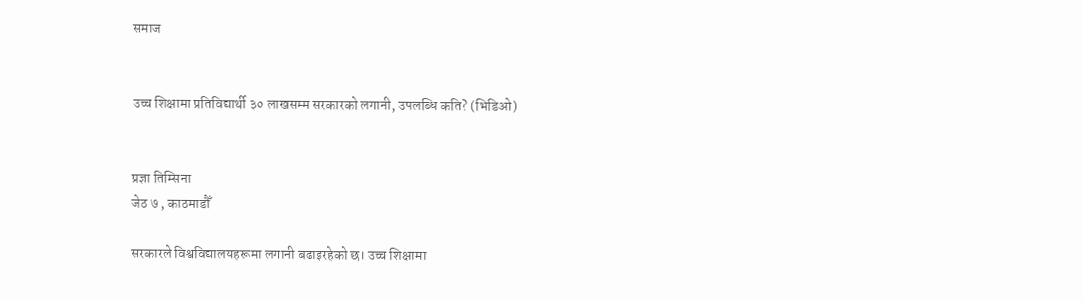समाज


उच्च शिक्षामा प्रतिविद्यार्थी ३० लाखसम्म सरकारको लगानी, उपलब्धि कति? (भिडिओ)


प्रज्ञा तिम्सिना
जेठ ७ , काठमाडौँ

सरकारले विश्वविद्यालयहरूमा लगानी बढाइरहेको छ। उच्च शिक्षामा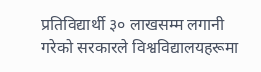प्रतिविद्यार्थी ३० लाखसम्म लगानी गरेको सरकारले विश्वविद्यालयहरूमा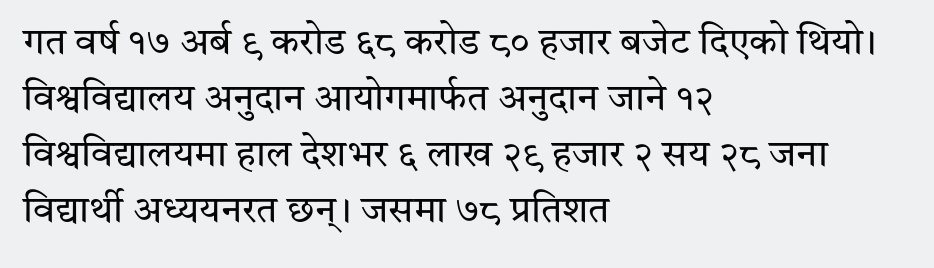गत वर्ष १७ अर्ब ९ करोड ६८ करोड ८० हजार बजेट दिएको थियो। विश्वविद्यालय अनुदान आयोगमार्फत अनुदान जाने १२ विश्वविद्यालयमा हाल देशभर ६ लाख २९ हजार २ सय २८ जना विद्यार्थी अध्ययनरत छन्। जसमा ७८ प्रतिशत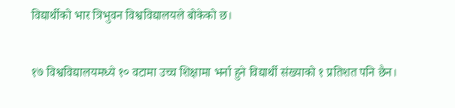विद्यार्थीको भार त्रिभुवन विश्वविद्यालयले बोकेको छ।

१७ विश्वविद्यालयमध्ये १० वटामा उच्च शिक्षामा भर्ना हुने विद्यार्थी संख्याको १ प्रतिशत पनि छैन।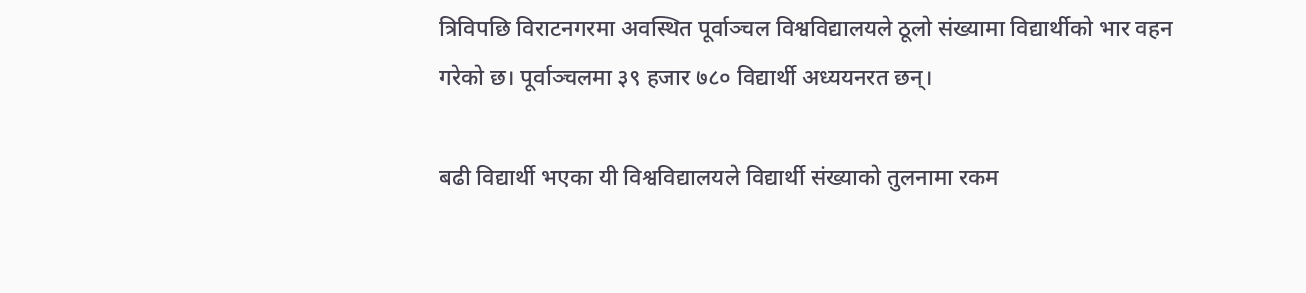त्रिविपछि विराटनगरमा अवस्थित पूर्वाञ्चल विश्वविद्यालयले ठूलो संख्यामा विद्यार्थीको भार वहन गरेको छ। पूर्वाञ्चलमा ३९ हजार ७८० विद्यार्थी अध्ययनरत छन्।

बढी विद्यार्थी भएका यी विश्वविद्यालयले विद्यार्थी संख्याको तुलनामा रकम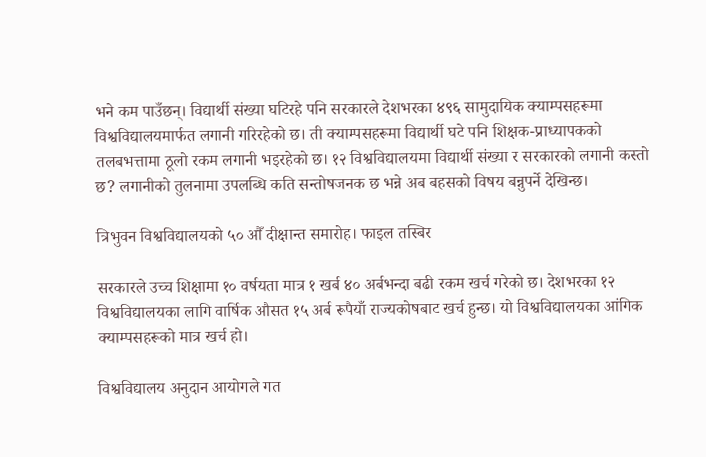भने कम पाउँछन्। विद्यार्थी संख्या घटिरहे पनि सरकारले देशभरका ४९६ सामुदायिक क्याम्पसहरूमा विश्वविद्यालयमार्फत लगानी गरिरहेको छ। ती क्याम्पसहरूमा विद्यार्थी घटे पनि शिक्षक-प्राध्यापकको तलबभत्तामा ठूलो रकम लगानी भइरहेको छ। १२ विश्वविद्यालयमा विद्यार्थी संख्या र सरकारको लगानी कस्तो छ? लगानीको तुलनामा उपलब्धि कति सन्तोषजनक छ भन्ने अब बहसको विषय बन्नुपर्ने देखिन्छ।

त्रिभुवन विश्वविद्यालयको ५० औँ दीक्षान्त समारोह। फाइल तस्बिर

सरकारले उच्च शिक्षामा १० वर्षयता मात्र १ खर्ब ४० अर्बभन्दा बढी रकम खर्च गरेको छ। देशभरका १२ विश्वविद्यालयका लागि वार्षिक औसत १५ अर्ब रूपैयाँ राज्यकोषबाट खर्च हुन्छ। यो विश्वविद्यालयका आंगिक क्याम्पसहरूको मात्र खर्च हो।

विश्वविद्यालय अनुदान आयोगले गत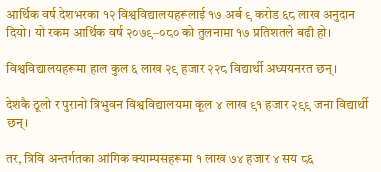आर्थिक वर्ष देशभरका १२ विश्वविद्यालयहरूलाई १७ अर्ब ९ करोड ६८ लाख अनुदान दियो। यो रकम आर्थिक वर्ष २०७९–०८० को तुलनामा १७ प्रतिशतले बढी हो।

विश्वविद्यालयहरूमा हाल कुल ६ लाख २९ हजार २२८ विद्यार्थी अध्ययनरत छन्।

देशकै ठूलो र पुरानो त्रिभुवन विश्वविद्यालयमा कूल ४ लाख ९१ हजार २९९ जना विद्यार्थी छन्।

तर, त्रिवि अन्तर्गतका आंगिक क्याम्पसहरूमा १ लाख ७४ हजार ४ सय ८६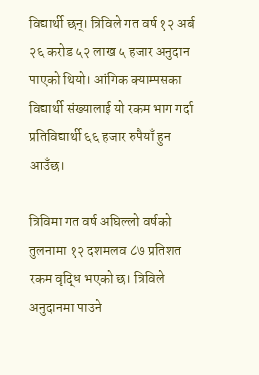विद्यार्थी छन्। त्रिविले गत वर्ष १२ अर्ब २६ करोड ५२ लाख ५ हजार अनुदान पाएको थियो। आंगिक क्याम्पसका विद्यार्थी संख्यालाई यो रकम भाग गर्दा प्रतिविद्यार्थी ६६ हजार रुपैयाँ हुन आउँछ।

त्रिविमा गत वर्ष अघिल्लो वर्षको तुलनामा १२ दशमलव ८७ प्रतिशत रकम वृद्धि भएको छ। त्रिविले अनुदानमा पाउने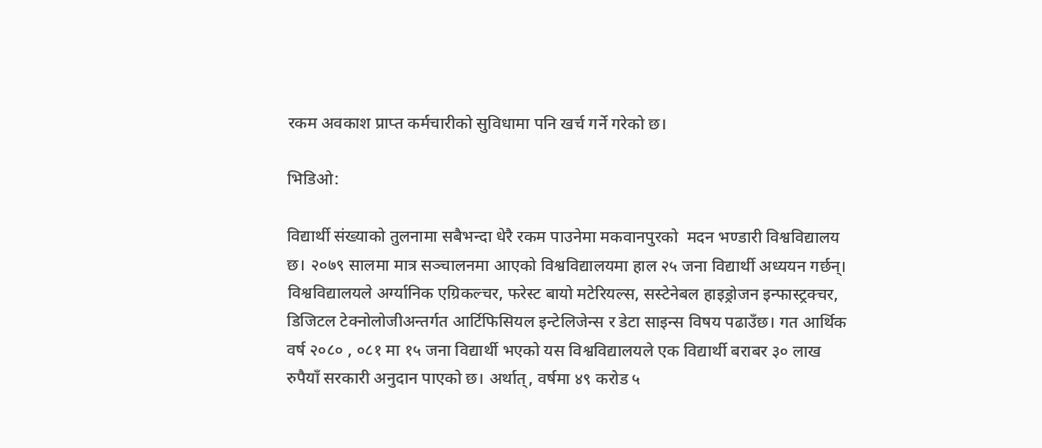रकम अवकाश प्राप्त कर्मचारीको सुविधामा पनि खर्च गर्ने गरेको छ।

भिडिओ:

विद्यार्थी संख्याको तुलनामा सबैभन्दा धेरै रकम पाउनेमा मकवानपुरको  मदन भण्डारी विश्वविद्यालय छ। २०७९ सालमा मात्र सञ्चालनमा आएको विश्वविद्यालयमा हाल २५ जना विद्यार्थी अध्ययन गर्छन्। विश्वविद्यालयले अर्ग्यानिक एग्रिकल्चर, फरेस्ट बायो मटेरियल्स, सस्टेनेबल हाइड्रोजन इन्फास्ट्रक्चर, डिजिटल टेक्नोलोजीअन्तर्गत आर्टिफिसियल इन्टेलिजेन्स र डेटा साइन्स विषय पढाउँछ। गत आर्थिक वर्ष २०८० , ०८१ मा १५ जना विद्यार्थी भएको यस विश्वविद्यालयले एक विद्यार्थी बराबर ३० लाख रुपैयाँ सरकारी अनुदान पाएको छ। अर्थात्, वर्षमा ४९ करोड ५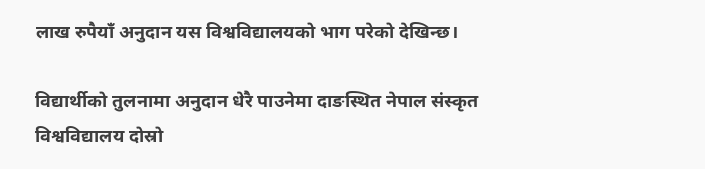लाख रुपैयाँ अनुदान यस विश्वविद्यालयको भाग परेको देखिन्छ।

विद्यार्थीको तुलनामा अनुदान धेरै पाउनेमा दाङस्थित नेपाल संस्कृत विश्वविद्यालय दोस्रो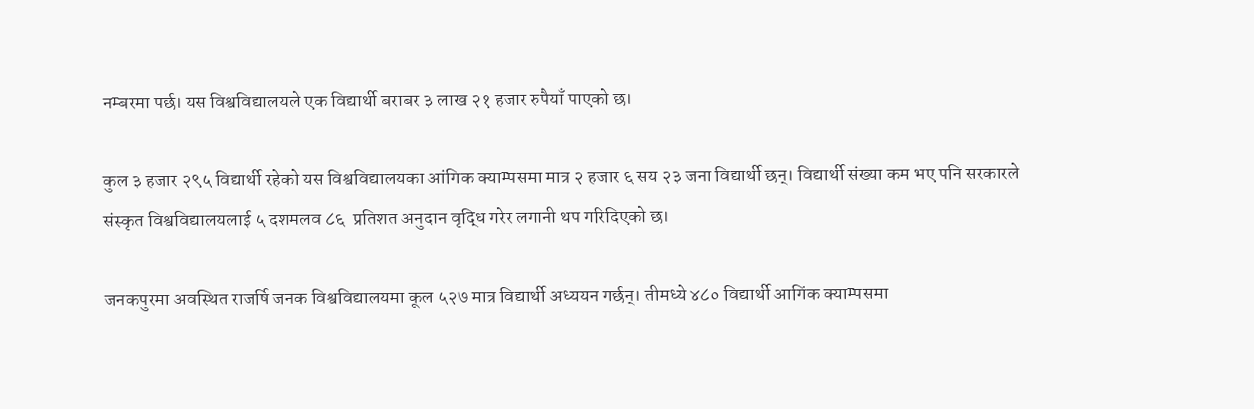नम्बरमा पर्छ। यस विश्वविद्यालयले एक विद्यार्थी बराबर ३ लाख २१ हजार रुपैयाँ पाएको छ।

कुल ३ हजार २९५ विद्यार्थी रहेको यस विश्वविद्यालयका आंगिक क्याम्पसमा मात्र २ हजार ६ सय २३ जना विद्यार्थी छन्। विद्यार्थी संख्या कम भए पनि सरकारले संस्कृत विश्वविद्यालयलाई ५ दशमलव ८६  प्रतिशत अनुदान वृद्धि गरेर लगानी थप गरिदिएको छ।

जनकपुरमा अवस्थित राजर्षि जनक विश्वविद्यालयमा कूल ५२७ मात्र विद्यार्थी अध्ययन गर्छन्। तीमध्ये ४८० विद्यार्थी आगिंक क्याम्पसमा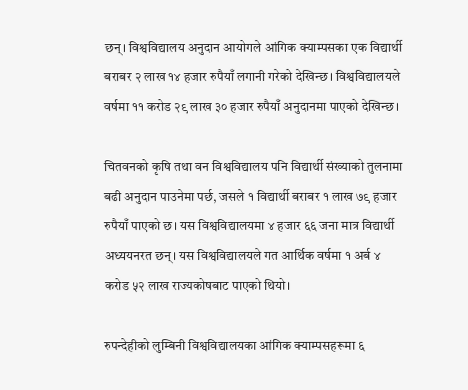छन्। विश्वविद्यालय अनुदान आयोगले आंगिक क्याम्पसका एक विद्यार्थी बराबर २ लाख १४ हजार रुपैयाँ लगानी गरेको देखिन्छ। विश्वविद्यालयले वर्षमा ११ करोड २९ लाख ३० हजार रुपैयाँ अनुदानमा पाएको देखिन्छ।

चितवनको कृषि तथा वन विश्वविद्यालय पनि विद्यार्थी संख्याको तुलनामा बढी अनुदान पाउनेमा पर्छ, जसले १ विद्यार्थी बराबर १ लाख ७९ हजार रुपैयाँ पाएको छ। यस विश्वविद्यालयमा ४ हजार ६६ जना मात्र विद्यार्थी अध्ययनरत छन्। यस विश्वविद्यालयले गत आर्थिक वर्षमा १ अर्ब ४ करोड ५२ लाख राज्यकोषबाट पाएको थियो।

रुपन्देहीको लुम्बिनी विश्वविद्यालयका आंगिक क्याम्पसहरूमा ६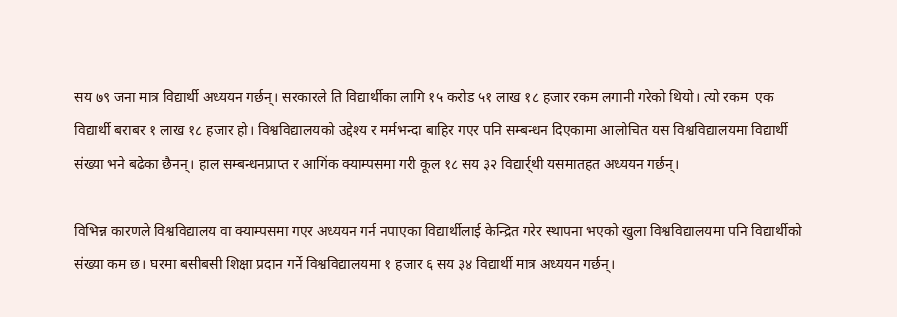सय ७९ जना मात्र विद्यार्थी अध्ययन गर्छन्। सरकारले ति विद्यार्थीका लागि १५ करोड ५१ लाख १८ हजार रकम लगानी गरेको थियो। त्यो रकम  एक विद्यार्थी बराबर १ लाख १८ हजार हो। विश्वविद्यालयको उद्देश्य र मर्मभन्दा बाहिर गएर पनि सम्बन्धन दिएकामा आलोचित यस विश्वविद्यालयमा विद्यार्थी संख्या भने बढेका छैनन्। हाल सम्बन्धनप्राप्त र आगिंक क्याम्पसमा गरी कूल १८ सय ३२ विद्यार्र्थी यसमातहत अध्ययन गर्छन्।

विभिन्न कारणले विश्वविद्यालय वा क्याम्पसमा गएर अध्ययन गर्न नपाएका विद्यार्थीलाई केन्द्रित गरेर स्थापना भएको खुला विश्वविद्यालयमा पनि विद्यार्थीको संख्या कम छ। घरमा बसीबसी शिक्षा प्रदान गर्ने विश्वविद्यालयमा १ हजार ६ सय ३४ विद्यार्थी मात्र अध्ययन गर्छन्।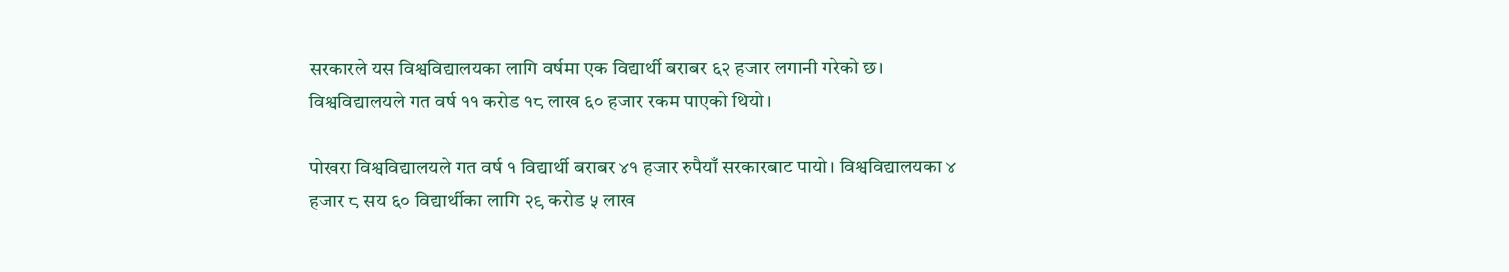सरकारले यस विश्वविद्यालयका लागि वर्षमा एक विद्यार्थी बराबर ६२ हजार लगानी गरेको छ। विश्वविद्यालयले गत वर्ष ११ करोड १८ लाख ६० हजार रकम पाएको थियो।

पोखरा विश्वविद्यालयले गत वर्ष १ विद्यार्थी बराबर ४१ हजार रुपैयाँ सरकारबाट पायो। विश्वविद्यालयका ४ हजार ८ सय ६० विद्यार्थीका लागि २९ करोड ५ लाख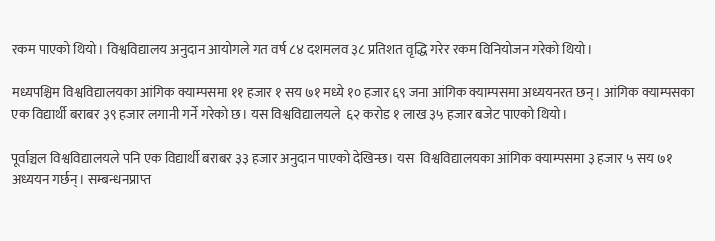रकम पाएको थियो। विश्वविद्यालय अनुदान आयोगले गत वर्ष ८४ दशमलव ३८ प्रतिशत वृद्धि गरेर रकम विनियोजन गरेको थियो।

मध्यपश्चिम विश्वविद्यालयका आंगिक क्याम्पसमा ११ हजार १ सय ७१ मध्ये १० हजार ६९ जना आंगिक क्याम्पसमा अध्ययनरत छन्। आंगिक क्याम्पसका एक विद्यार्थी बराबर ३९ हजार लगानी गर्ने गरेको छ। यस विश्वविद्यालयले  ६२ करोड १ लाख ३५ हजार बजेट पाएको थियो।

पूर्वाञ्चल विश्वविद्यालयले पनि एक विद्यार्थी बराबर ३३ हजार अनुदान पाएको देखिन्छ। यस  विश्वविद्यालयका आंगिक क्याम्पसमा ३ हजार ५ सय ७१ अध्ययन गर्छन्। सम्बन्धनप्राप्त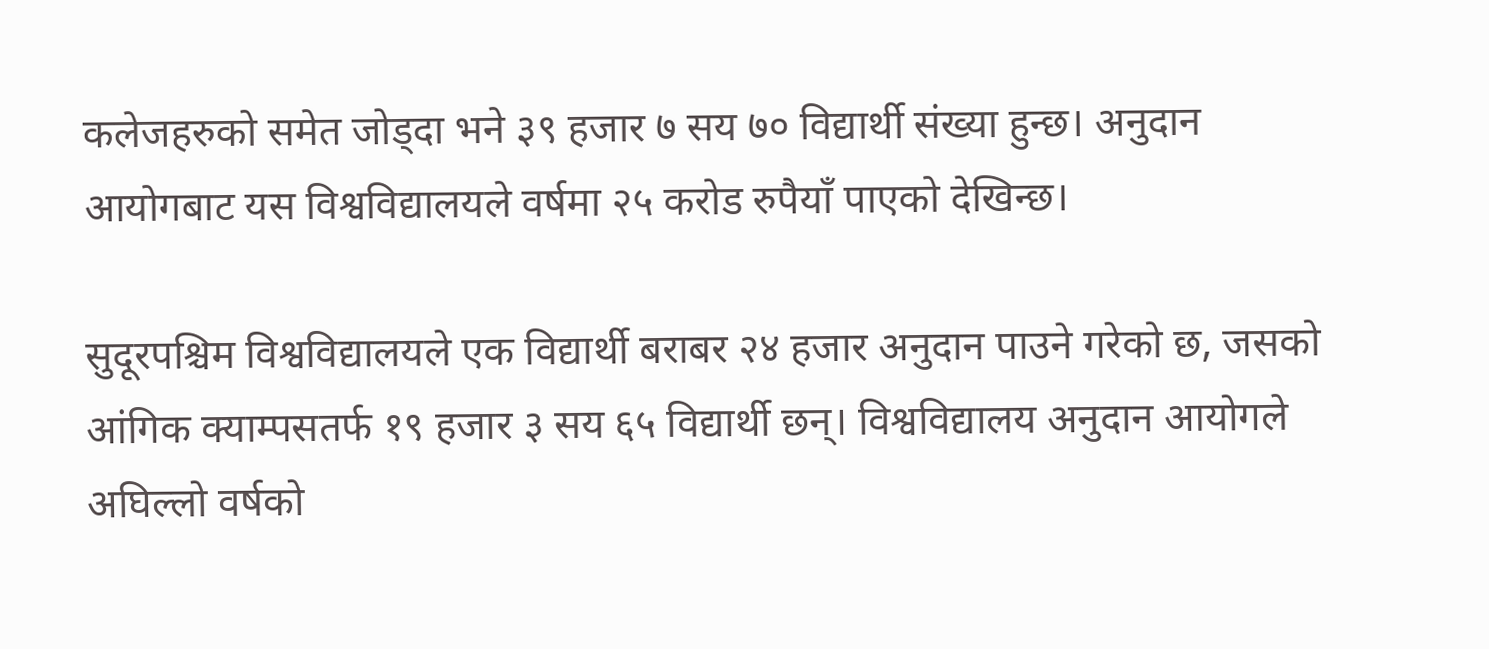कलेजहरुको समेत जोड्दा भने ३९ हजार ७ सय ७० विद्यार्थी संख्या हुन्छ। अनुदान आयोगबाट यस विश्वविद्यालयले वर्षमा २५ करोड रुपैयाँ पाएको देखिन्छ।

सुदूरपश्चिम विश्वविद्यालयले एक विद्यार्थी बराबर २४ हजार अनुदान पाउने गरेको छ, जसको आंगिक क्याम्पसतर्फ १९ हजार ३ सय ६५ विद्यार्थी छन्। विश्वविद्यालय अनुदान आयोगले अघिल्लो वर्षको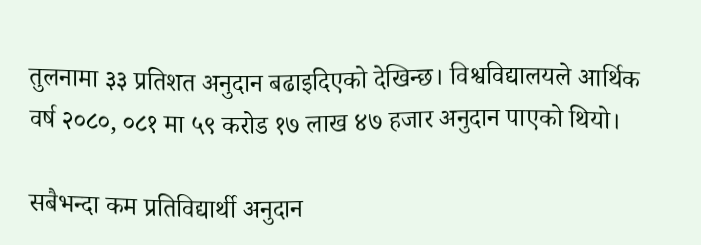तुलनामा ३३ प्रतिशत अनुदान बढाइदिएको देखिन्छ। विश्वविद्यालयले आर्थिक वर्ष २०८०, ०८१ मा ५९ करोड १७ लाख ४७ हजार अनुदान पाएको थियो।

सबैभन्दा कम प्रतिविद्यार्थी अनुदान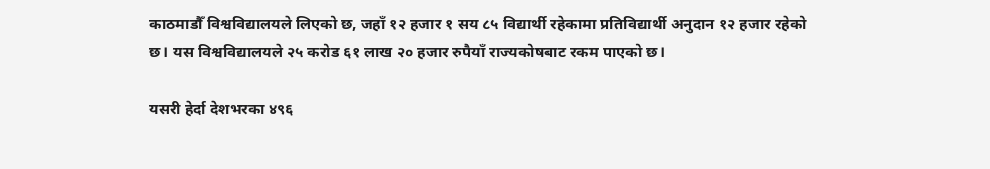काठमाडौँ विश्वविद्यालयले लिएको छ, जहाँ १२ हजार १ सय ८५ विद्यार्थी रहेकामा प्रतिविद्यार्थी अनुदान १२ हजार रहेको छ। यस विश्वविद्यालयले २५ करोड ६१ लाख २० हजार रुपैयाँ राज्यकोषबाट रकम पाएको छ।

यसरी हेर्दा देशभरका ४९६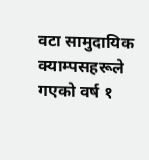वटा सामुदायिक क्याम्पसहरूले गएको वर्ष १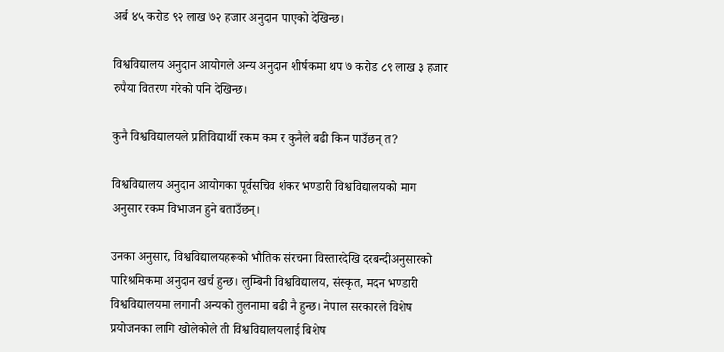अर्ब ४५ करोड ९२ लाख ७२ हजार अनुदान पाएको देखिन्छ।

विश्वविद्यालय अनुदान आयोगले अन्य अनुदान शीर्षकमा थप ७ करोड ८९ लाख ३ हजार रुपैया वितरण गरेको पनि देखिन्छ।

कुनै विश्वविद्यालयले प्रतिविद्यार्थी रकम कम र कुनैले बढी किन पाउँछन् त?

विश्वविद्यालय अनुदान आयोगका पूर्वसचिव शंकर भण्डारी विश्वविद्यालयको माग अनुसार रकम विभाजन हुने बताउँछन्।

उनका अनुसार, विश्वविद्यालयहरूको भौतिक संरचना विस्तारदेखि दरबन्दीअनुसारको पारिश्रमिकमा अनुदान खर्च हुन्छ। लुम्बिनी विश्वविद्यालय, संस्कृत, मदन भण्डारी विश्वविद्यालयमा लगानी अन्यको तुलनामा बढी नै हुन्छ। नेपाल सरकारले विशेष प्रयोजनका लागि खोलेकोले ती विश्वविद्यालयलाई बिशेष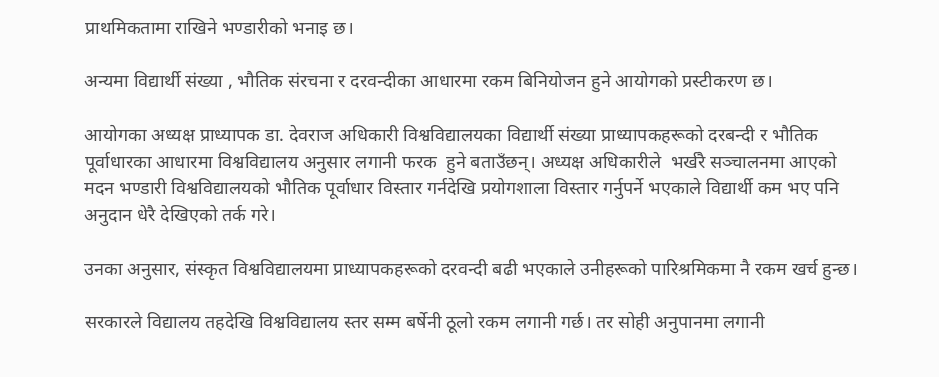प्राथमिकतामा राखिने भण्डारीको भनाइ छ।

अन्यमा विद्यार्थी संख्या , भौतिक संरचना र दरवन्दीका आधारमा रकम बिनियोजन हुने आयोगको प्रस्टीकरण छ।

आयोगका अध्यक्ष प्राध्यापक डा. देवराज अधिकारी विश्वविद्यालयका विद्यार्थी संख्या प्राध्यापकहरूको दरबन्दी र भौतिक पूर्वाधारका आधारमा विश्वविद्यालय अनुसार लगानी फरक  हुने बताउँछन्। अध्यक्ष अधिकारीले  भर्खरै सञ्चालनमा आएको मदन भण्डारी विश्वविद्यालयको भौतिक पूर्वाधार विस्तार गर्नदेखि प्रयोगशाला विस्तार गर्नुपर्ने भएकाले विद्यार्थी कम भए पनि अनुदान धेरै देखिएको तर्क गरे।

उनका अनुसार, संस्कृत विश्वविद्यालयमा प्राध्यापकहरूको दरवन्दी बढी भएकाले उनीहरूको पारिश्रमिकमा नै रकम खर्च हुन्छ।

सरकारले विद्यालय तहदेखि विश्वविद्यालय स्तर सम्म बर्षेनी ठूलो रकम लगानी गर्छ। तर सोही अनुपानमा लगानी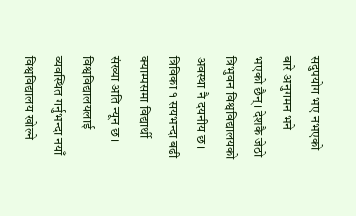सदुपयोग भए नभएको बारे अनुगमन भने भएको छैन्। देशकै जेठो त्रिभुवन विश्वविद्यालयको अवस्था नै दयनीय छ। त्रिविका १ सयभन्दा बढी क्याम्पसमा विद्यार्थी संख्या अति न्यून छ। विश्वविद्यालयलाई व्यवस्थित गर्नुभन्दा नयाँ विश्वविद्यालय खोल्ने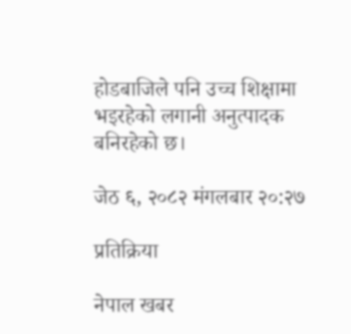होडबाजिले पनि उच्च शिक्षामा भइरहेको लगानी अनुत्पादक बनिरहेको छ।

जेठ ६, २०८२ मंगलबार २०:२७

प्रतिक्रिया

नेपाल खबर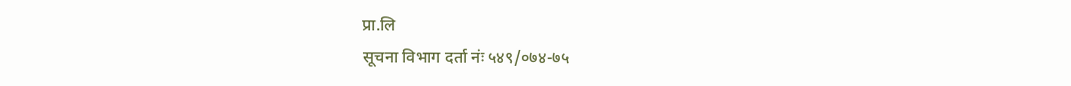प्रा.लि
सूचना विभाग दर्ता नंः ५४९/०७४-७५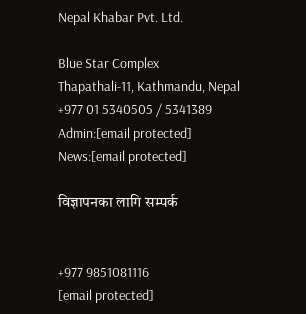Nepal Khabar Pvt. Ltd.

Blue Star Complex
Thapathali-11, Kathmandu, Nepal
+977 01 5340505 / 5341389
Admin:[email protected]
News:[email protected]

विज्ञापनका लागि सम्पर्क


+977 9851081116
[email protected]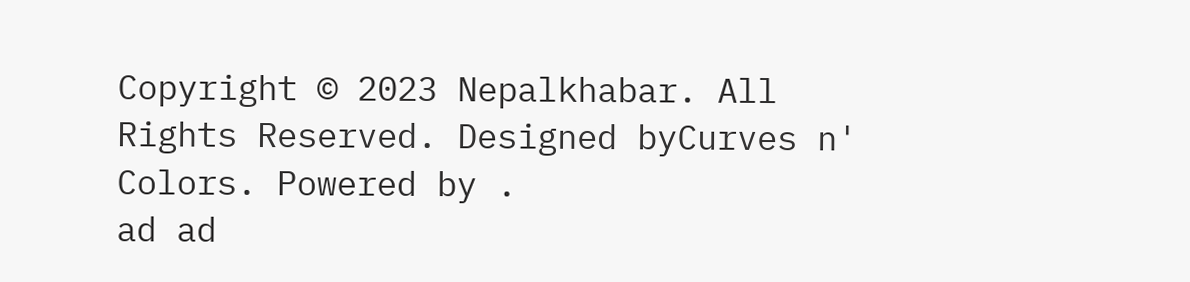Copyright © 2023 Nepalkhabar. All Rights Reserved. Designed byCurves n' Colors. Powered by .
ad ad